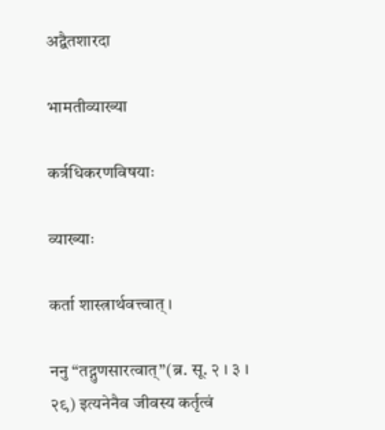अद्वैतशारदा

भामतीव्याख्या

कर्त्रधिकरणविषयाः

व्याख्याः

कर्ता शास्त्रार्थवत्त्वात् ।

ननु “तद्गुणसारत्वात्”(ब्र. सू. २ । ३ । २९) इत्यनेनैव जीवस्य कर्तृत्वं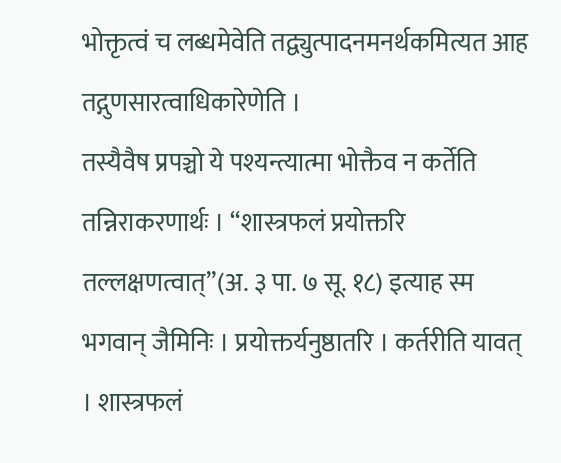भोक्तृत्वं च लब्धमेवेति तद्व्युत्पादनमनर्थकमित्यत आह
तद्गुणसारत्वाधिकारेणेति ।
तस्यैवैष प्रपञ्चो ये पश्यन्त्यात्मा भोक्तैव न कर्तेति तन्निराकरणार्थः । “शास्त्रफलं प्रयोक्तरि तल्लक्षणत्वात्”(अ. ३ पा. ७ सू. १८) इत्याह स्म भगवान् जैमिनिः । प्रयोक्तर्यनुष्ठातरि । कर्तरीति यावत् । शास्त्रफलं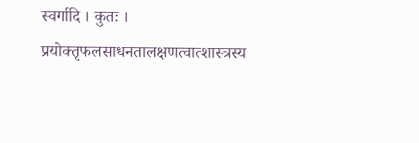स्वर्गादि । कुतः । प्रयोक्तृफलसाधनतालक्षणत्वात्शास्त्रस्य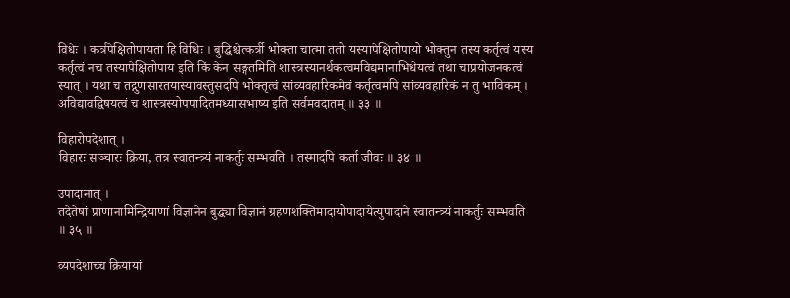विधेः । कर्त्रपेक्षितोपायता हि विधिः । बुद्धिश्चेत्कर्त्री भोक्ता चात्मा ततो यस्यापेक्षितोपायो भोक्तुन तस्य कर्तृत्वं यस्य कर्तृत्वं नच तस्यापेक्षितोपाय इति किं केन सङ्गतमिति शास्त्रस्यानर्थकत्वमविद्यमानाभिधेयत्वं तथा चाप्रयोजनकत्वं स्यात् । यथा च तद्गुणसारतयास्यावस्तुसदपि भोक्तृत्वं सांव्यवहारिकमेवं कर्तृत्वमपि सांव्यवहारिकं न तु भाविकम् । अविद्यावद्विषयत्वं च शास्त्रस्योपपादितमध्यासभाष्य इति सर्वमवदातम् ॥ ३३ ॥

विहारोपदेशात् ।
विहारः सञ्चारः क्रिया, तत्र स्वातन्त्र्यं नाकर्तुः सम्भवति । तस्मादपि कर्ता जीवः ॥ ३४ ॥

उपादानात् ।
तदेतेषां प्राणानामिन्द्रियाणां विज्ञानेन बुद्ध्या विज्ञानं ग्रहणशक्तिमादायोपादायेत्युपादाने स्वातन्त्र्यं नाकर्तुः सम्भवति ॥ ३५ ॥

व्यपदेशाच्च क्रियायां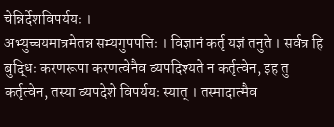चेन्निर्देशविपर्ययः ।
अभ्युच्चयमात्रमेतन्न सम्यगुपपत्तिः । विज्ञानं कर्तृ यज्ञं तनुते । सर्वत्र हि बुद्धिः करणरूपा करणत्वेनैव व्यपदिश्यते न कर्तृत्वेन, इह तु कर्तृत्वेन, तस्या व्यपदेशे विपर्ययः स्यात् । तस्मादात्मैव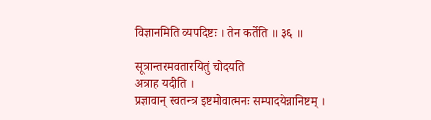विज्ञानमिति व्यपदिष्टः । तेन कर्तेति ॥ ३६ ॥

सूत्रान्तरमवतारयितुं चोदयति
अत्राह यदीति ।
प्रज्ञावान् स्वतन्त्र इष्टमोवात्मनः सम्पादयेन्नानिष्टम् ।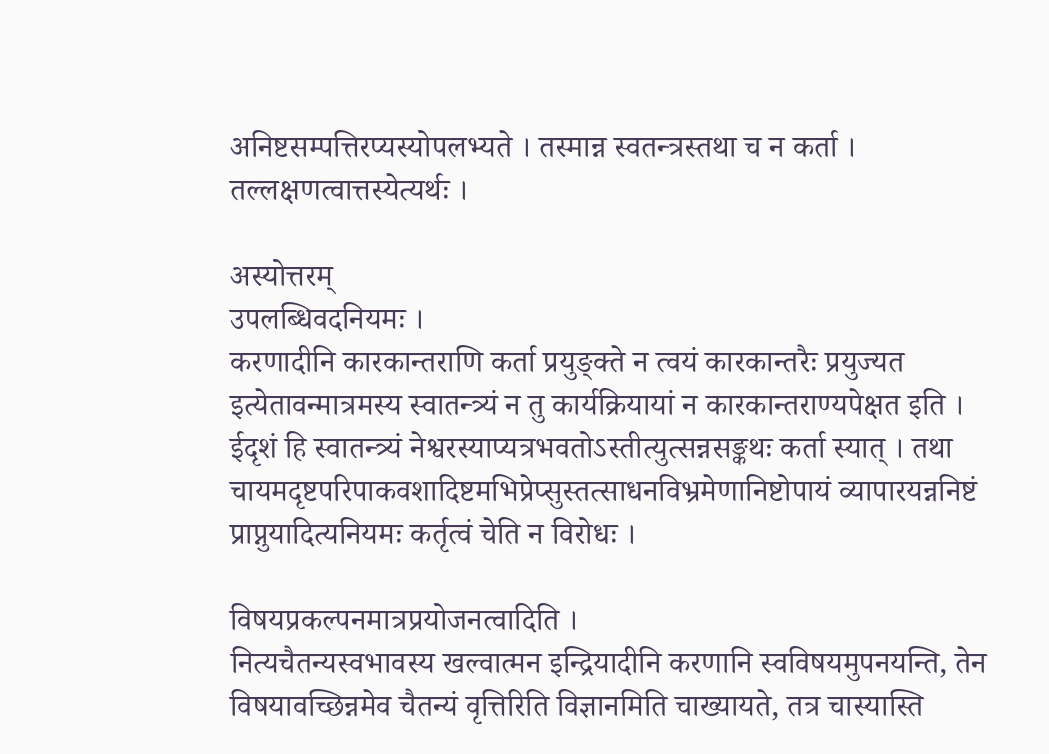अनिष्टसम्पत्तिरप्यस्योपलभ्यते । तस्मान्न स्वतन्त्रस्तथा च न कर्ता । तल्लक्षणत्वात्तस्येत्यर्थः ।

अस्योत्तरम्
उपलब्धिवदनियमः ।
करणादीनि कारकान्तराणि कर्ता प्रयुङ्क्ते न त्वयं कारकान्तरैः प्रयुज्यत इत्येतावन्मात्रमस्य स्वातन्त्र्यं न तु कार्यक्रियायां न कारकान्तराण्यपेक्षत इति । ईदृशं हि स्वातन्त्र्यं नेश्वरस्याप्यत्रभवतोऽस्तीत्युत्सन्नसङ्कथः कर्ता स्यात् । तथा चायमदृष्टपरिपाकवशादिष्टमभिप्रेप्सुस्तत्साधनविभ्रमेणानिष्टोपायं व्यापारयन्ननिष्टं प्राप्नुयादित्यनियमः कर्तृत्वं चेति न विरोधः ।

विषयप्रकल्पनमात्रप्रयोजनत्वादिति ।
नित्यचैतन्यस्वभावस्य खल्वात्मन इन्द्रियादीनि करणानि स्वविषयमुपनयन्ति, तेन विषयावच्छिन्नमेव चैतन्यं वृत्तिरिति विज्ञानमिति चाख्यायते, तत्र चास्यास्ति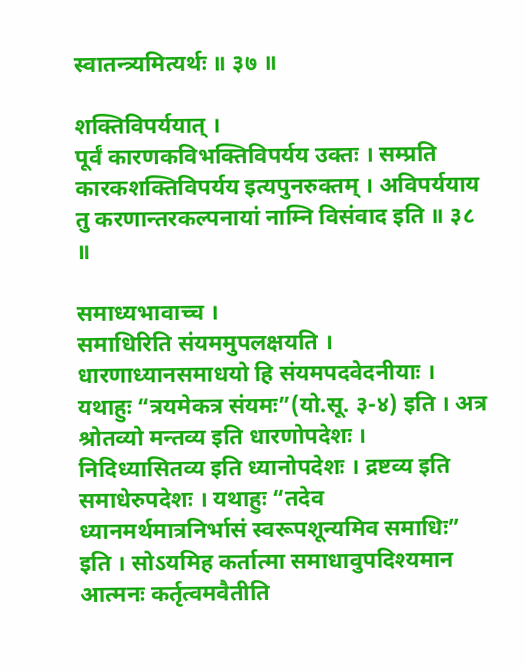स्वातन्त्र्यमित्यर्थः ॥ ३७ ॥

शक्तिविपर्ययात् ।
पूर्वं कारणकविभक्तिविपर्यय उक्तः । सम्प्रति कारकशक्तिविपर्यय इत्यपुनरुक्तम् । अविपर्ययाय तु करणान्तरकल्पनायां नाम्नि विसंवाद इति ॥ ३८ ॥

समाध्यभावाच्च ।
समाधिरिति संयममुपलक्षयति । धारणाध्यानसमाधयो हि संयमपदवेदनीयाः । यथाहुः “त्रयमेकत्र संयमः”(यो.सू. ३-४) इति । अत्र श्रोतव्यो मन्तव्य इति धारणोपदेशः । निदिध्यासितव्य इति ध्यानोपदेशः । द्रष्टव्य इति समाधेरुपदेशः । यथाहुः “तदेव ध्यानमर्थमात्रनिर्भासं स्वरूपशून्यमिव समाधिः” इति । सोऽयमिह कर्तात्मा समाधावुपदिश्यमान आत्मनः कर्तृत्वमवैतीति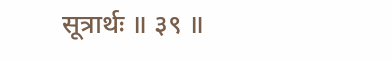सूत्रार्थः ॥ ३९ ॥